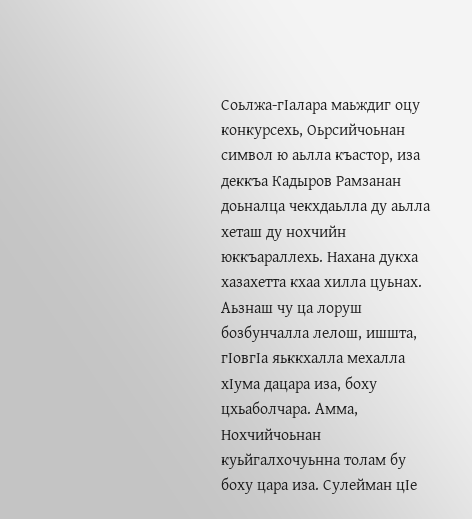Соьлжа-гIалара маьждиг оцу конкурсехь, Оьрсийчоьнан символ ю аьлла къастор, иза деккъа Кадыров Рамзанан доьналца чекхдаьлла ду аьлла хеташ ду нохчийн юккъараллехь. Нахана дукха хазахетта кхаа хилла цуьнах.
Аьзнаш чу ца лоруш бозбунчалла лелош, ишшта, гIовгIа яьккхалла мехалла хIума дацара иза, боху цхьаболчара. Амма, Нохчийчоьнан куьйгалхочуьнна толам бу боху цара иза. Сулейман цIе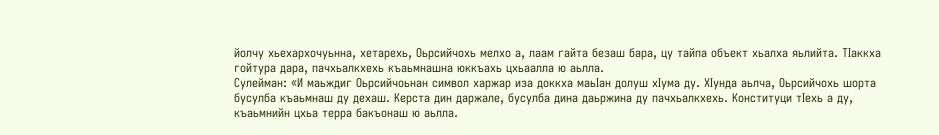йолчу хьехархочуьнна, хетарехь, Оьрсийчохь мелхо а, лаам гайта безаш бара, цу тайпа объект хьалха яьлийта. ТIаккха гойтура дара, пачхьалкхехь къаьмнашна юккъахь цхьаалла ю аьлла.
Сулейман: «И маьждиг Оьрсийчоьнан символ харжар иза доккха маьIан долуш хIума ду. ХIунда аьлча, Оьрсийчохь шорта бусулба къаьмнаш ду дехаш. Керста дин даржале, бусулба дина даьржина ду пачхьалкхехь. Конституци тIехь а ду, къаьмнийн цхьа терра бакъонаш ю аьлла.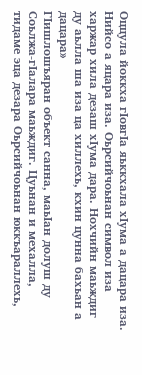Оццула йоккха гIовгIа яьккхала хIума а дацара иза. Нийсо а яцара иза. Оьрсийчоьнан символ иза харжар хила дезаш хIума дара. Нохчийн маьждиг ду аьлла ша иза ца хиллехь, кхин цунна бахьан а дацара»
ГIишлошъяран объект санна, маьIан долуш ду Соьлжа-гIалара маьждиг. Цуьнан и мехалла, тидаме эца дезара Оьрсийчоьнан юккъараллехь,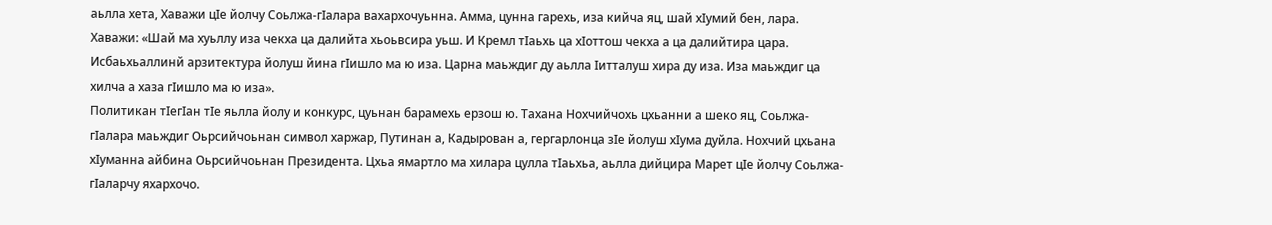аьлла хета, Хаважи цIе йолчу Соьлжа-гIалара вахархочуьнна. Амма, цунна гарехь, иза кийча яц, шай хIумий бен, лара.
Хаважи: «Шай ма хуьллу иза чекха ца далийта хьоьвсира уьш. И Кремл тIаьхь ца хIоттош чекха а ца далийтира цара. Исбаьхьаллинй арзитектура йолуш йина гIишло ма ю иза. Царна маьждиг ду аьлла Iитталуш хира ду иза. Иза маьждиг ца хилча а хаза гIишло ма ю иза».
Политикан тIегIан тIе яьлла йолу и конкурс, цуьнан барамехь ерзош ю. Тахана Нохчийчохь цхьанни а шеко яц, Соьлжа-гIалара маьждиг Оьрсийчоьнан символ харжар, Путинан а, Кадырован а, гергарлонца зIе йолуш хIума дуйла. Нохчий цхьана хIуманна айбина Оьрсийчоьнан Президента. Цхьа ямартло ма хилара цулла тIаьхьа, аьлла дийцира Марет цIе йолчу Соьлжа-гIаларчу яхархочо.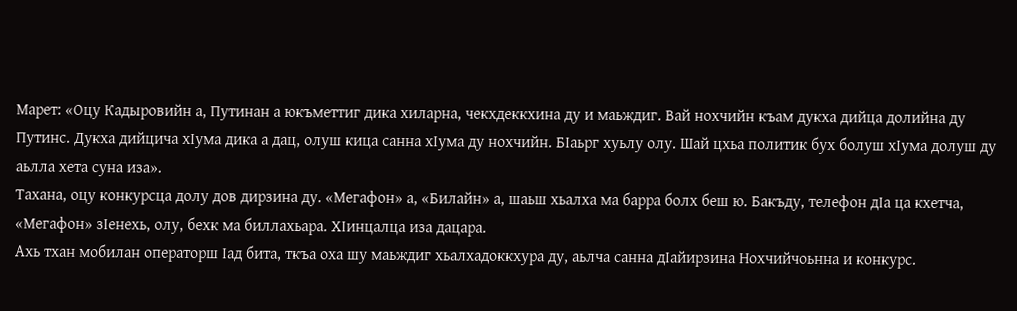Марет: «Оцу Кадыровийн а, Путинан а юкъметтиг дика хиларна, чекхдеккхина ду и маьждиг. Вай нохчийн къам дукха дийца долийна ду Путинс. Дукха дийцича хIума дика а дац, олуш кица санна хIума ду нохчийн. БIаьрг хуьлу олу. Шай цхьа политик бух болуш хIума долуш ду аьлла хета суна иза».
Тахана, оцу конкурсца долу дов дирзина ду. «Мегафон» а, «Билайн» а, шаьш хьалха ма барра болх беш ю. Бакъду, телефон дIа ца кхетча, «Мегафон» зIенехь, олу, бехк ма биллахьара. ХIинцалца иза дацара.
Ахь тхан мобилан операторш Iад бита, ткъа оха шу маьждиг хьалхадоккхура ду, аьлча санна дIайирзина Нохчийчоьнна и конкурс.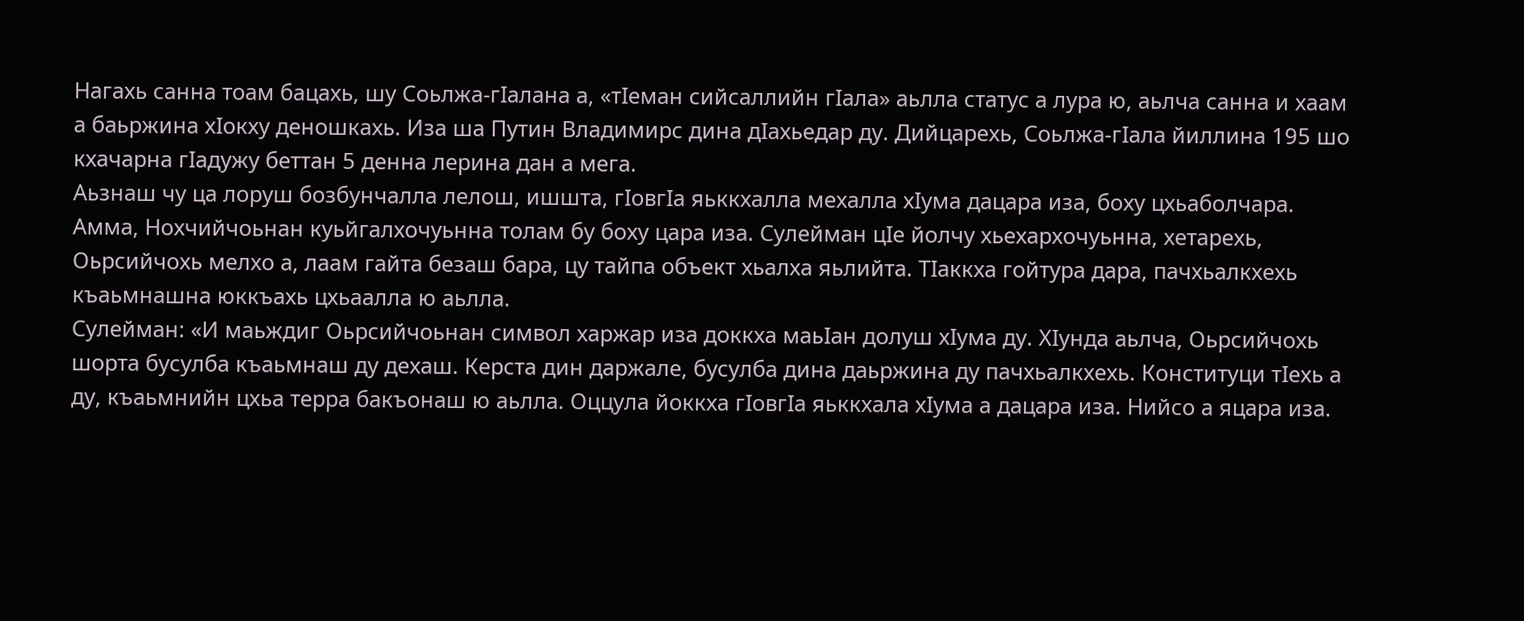Нагахь санна тоам бацахь, шу Соьлжа-гIалана а, «тIеман сийсаллийн гIала» аьлла статус а лура ю, аьлча санна и хаам а баьржина хIокху деношкахь. Иза ша Путин Владимирс дина дIахьедар ду. Дийцарехь, Соьлжа-гIала йиллина 195 шо кхачарна гIадужу беттан 5 денна лерина дан а мега.
Аьзнаш чу ца лоруш бозбунчалла лелош, ишшта, гIовгIа яьккхалла мехалла хIума дацара иза, боху цхьаболчара. Амма, Нохчийчоьнан куьйгалхочуьнна толам бу боху цара иза. Сулейман цIе йолчу хьехархочуьнна, хетарехь, Оьрсийчохь мелхо а, лаам гайта безаш бара, цу тайпа объект хьалха яьлийта. ТIаккха гойтура дара, пачхьалкхехь къаьмнашна юккъахь цхьаалла ю аьлла.
Сулейман: «И маьждиг Оьрсийчоьнан символ харжар иза доккха маьIан долуш хIума ду. ХIунда аьлча, Оьрсийчохь шорта бусулба къаьмнаш ду дехаш. Керста дин даржале, бусулба дина даьржина ду пачхьалкхехь. Конституци тIехь а ду, къаьмнийн цхьа терра бакъонаш ю аьлла. Оццула йоккха гIовгIа яьккхала хIума а дацара иза. Нийсо а яцара иза.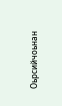Оьрсийчоьнан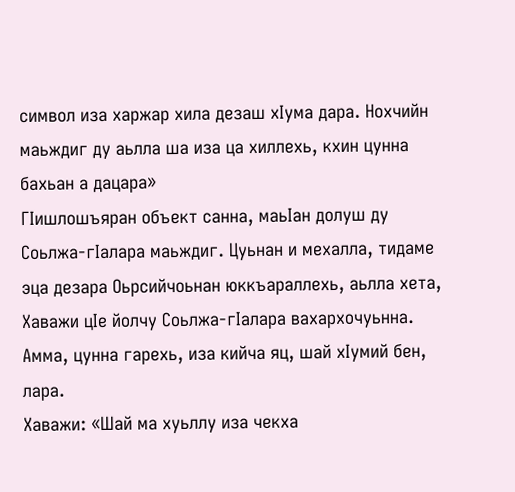символ иза харжар хила дезаш хIума дара. Нохчийн маьждиг ду аьлла ша иза ца хиллехь, кхин цунна бахьан а дацара»
ГIишлошъяран объект санна, маьIан долуш ду Соьлжа-гIалара маьждиг. Цуьнан и мехалла, тидаме эца дезара Оьрсийчоьнан юккъараллехь, аьлла хета, Хаважи цIе йолчу Соьлжа-гIалара вахархочуьнна. Амма, цунна гарехь, иза кийча яц, шай хIумий бен, лара.
Хаважи: «Шай ма хуьллу иза чекха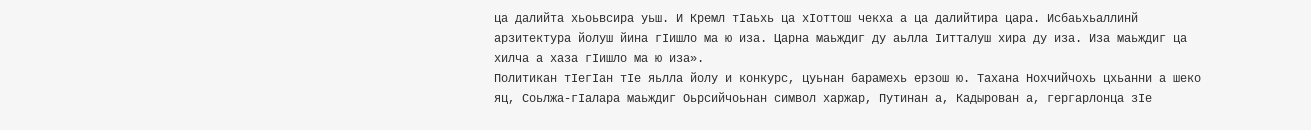ца далийта хьоьвсира уьш. И Кремл тIаьхь ца хIоттош чекха а ца далийтира цара. Исбаьхьаллинй арзитектура йолуш йина гIишло ма ю иза. Царна маьждиг ду аьлла Iитталуш хира ду иза. Иза маьждиг ца хилча а хаза гIишло ма ю иза».
Политикан тIегIан тIе яьлла йолу и конкурс, цуьнан барамехь ерзош ю. Тахана Нохчийчохь цхьанни а шеко яц, Соьлжа-гIалара маьждиг Оьрсийчоьнан символ харжар, Путинан а, Кадырован а, гергарлонца зIе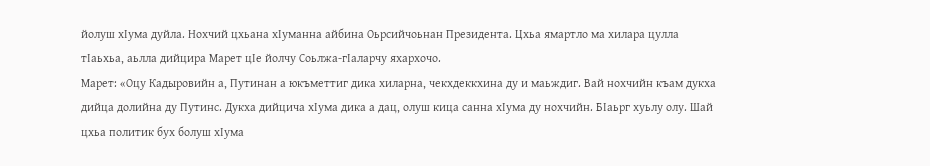йолуш хIума дуйла. Нохчий цхьана хIуманна айбина Оьрсийчоьнан Президента. Цхьа ямартло ма хилара цулла тIаьхьа, аьлла дийцира Марет цIе йолчу Соьлжа-гIаларчу яхархочо.
Марет: «Оцу Кадыровийн а, Путинан а юкъметтиг дика хиларна, чекхдеккхина ду и маьждиг. Вай нохчийн къам дукха дийца долийна ду Путинс. Дукха дийцича хIума дика а дац, олуш кица санна хIума ду нохчийн. БIаьрг хуьлу олу. Шай цхьа политик бух болуш хIума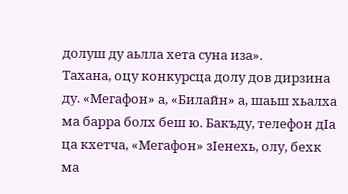долуш ду аьлла хета суна иза».
Тахана, оцу конкурсца долу дов дирзина ду. «Мегафон» а, «Билайн» а, шаьш хьалха ма барра болх беш ю. Бакъду, телефон дIа ца кхетча, «Мегафон» зIенехь, олу, бехк ма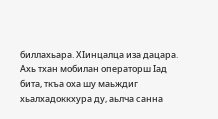биллахьара. ХIинцалца иза дацара.
Ахь тхан мобилан операторш Iад бита, ткъа оха шу маьждиг хьалхадоккхура ду, аьлча санна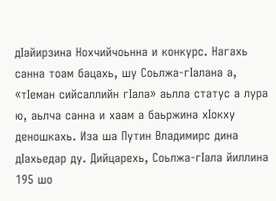дIайирзина Нохчийчоьнна и конкурс. Нагахь санна тоам бацахь, шу Соьлжа-гIалана а, «тIеман сийсаллийн гIала» аьлла статус а лура ю, аьлча санна и хаам а баьржина хIокху деношкахь. Иза ша Путин Владимирс дина дIахьедар ду. Дийцарехь, Соьлжа-гIала йиллина 195 шо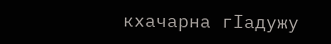кхачарна гIадужу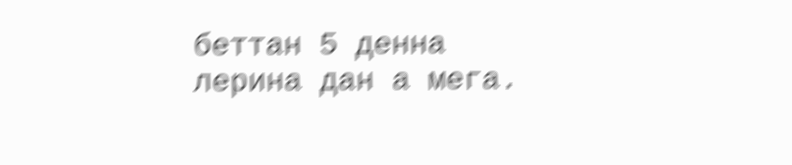беттан 5 денна лерина дан а мега.